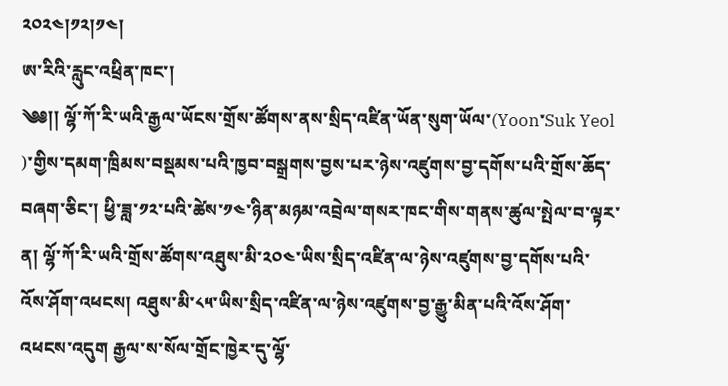༢༠༢༤།༡༢།༡༤།
ཨ་རིའི་རླུང་འཕྲིན་ཁང་།
༄༅།། ལྷོ་ཀོ་རི་ཡའི་རྒྱལ་ཡོངས་གྲོས་ཚོགས་ནས་སྲིད་འཛིན་ཡོན་སུག་ཡོལ་(Yoon་Suk Yeol )་གྱིས་དམག་ཁྲིམས་བསྡམས་པའི་ཁྱབ་བསྒྲགས་བྱས་པར་ཉེས་འཛུགས་བྱ་དགོས་པའི་གྲོས་ཆོད་བཞག་ཅིང་། ཕྱི་ཟླ་༡༢་པའི་ཚེས་༡༤་ཉིན་མཉམ་འབྲེལ་གསར་ཁང་གིས་གནས་ཚུལ་སྤེལ་བ་ལྟར་ན། ལྷོ་ཀོ་རི་ཡའི་གྲོས་ཚོགས་འཐུས་མི་༢༠༤་ཡིས་སྲིད་འཛིན་ལ་ཉེས་འཛུགས་བྱ་དགོས་པའི་འོས་ཤོག་འཕངས། འཐུས་མི་༨༥་ཡིས་སྲིད་འཛིན་ལ་ཉེས་འཛུགས་བྱ་རྒྱུ་མིན་པའི་འོས་ཤོག་འཕངས་འདུག རྒྱལ་ས་སོལ་གྲོང་ཁྱེར་དུ་ལྷོ་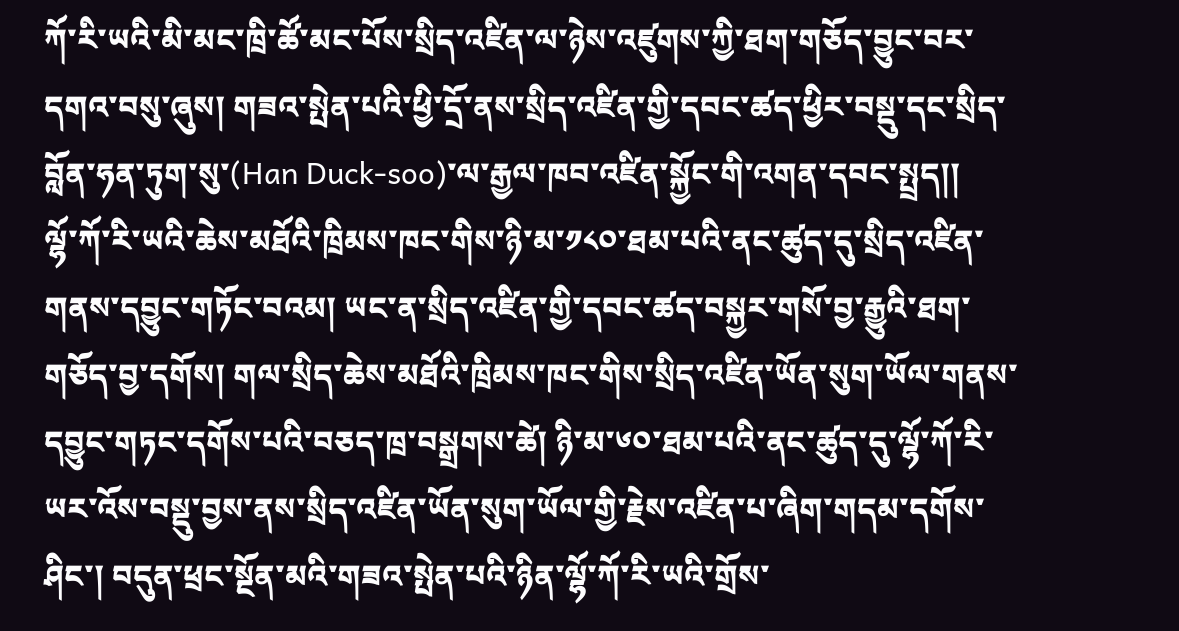ཀོ་རི་ཡའི་མི་མང་ཁྲི་ཚོ་མང་པོས་སྲིད་འཛིན་ལ་ཉེས་འཛུགས་ཀྱི་ཐག་གཅོད་བྱུང་བར་དགའ་བསུ་ཞུས། གཟའ་སྤེན་པའི་ཕྱི་དྲོ་ནས་སྲིད་འཛིན་གྱི་དབང་ཚད་ཕྱིར་བསྡུ་དང་སྲིད་བློན་ཧན་ཏུག་སུ་(Han Duck-soo)་ལ་རྒྱལ་ཁབ་འཛིན་སྐྱོང་གི་འགན་དབང་སྤྲད།།
ལྷོ་ཀོ་རི་ཡའི་ཆེས་མཐོའི་ཁྲིམས་ཁང་གིས་ཉི་མ་༡༨༠་ཐམ་པའི་ནང་ཚུད་དུ་སྲིད་འཛིན་གནས་དབྱུང་གཏོང་བའམ། ཡང་ན་སྲིད་འཛིན་གྱི་དབང་ཚད་བསྐྱར་གསོ་བྱ་རྒྱུའི་ཐག་གཅོད་བྱ་དགོས། གལ་སྲིད་ཆེས་མཐོའི་ཁྲིམས་ཁང་གིས་སྲིད་འཛིན་ཡོན་སུག་ཡོལ་གནས་དབྱུང་གཏང་དགོས་པའི་བཅད་ཁྲ་བསྒྲགས་ཚེ། ཉི་མ་༦༠་ཐམ་པའི་ནང་ཚུད་དུ་ལྷོ་ཀོ་རི་ཡར་འོས་བསྡུ་བྱས་ནས་སྲིད་འཛིན་ཡོན་སུག་ཡོལ་གྱི་རྗེས་འཛིན་པ་ཞིག་གདམ་དགོས་ཤིང་། བདུན་ཕྲང་སྔོན་མའི་གཟའ་སྤེན་པའི་ཉིན་ལྷོ་ཀོ་རི་ཡའི་གྲོས་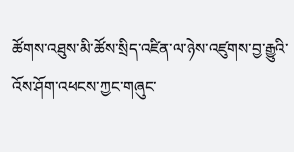ཚོགས་འཐུས་མི་ཚོས་སྲིད་འཛིན་ལ་ཉེས་འཛུགས་བྱ་རྒྱུའི་འོས་ཤོག་འཕངས་ཀྱང་གཞུང་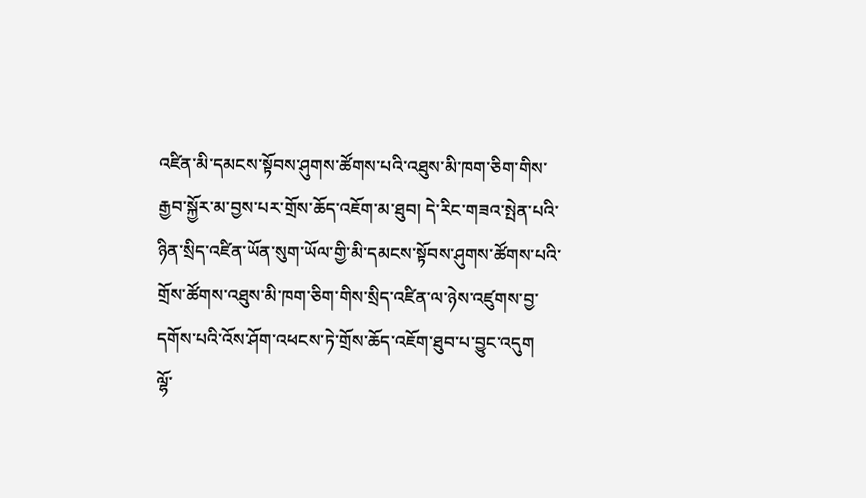འཛིན་མི་དམངས་སྟོབས་ཤུགས་ཚོགས་པའི་འཐུས་མི་ཁག་ཅིག་གིས་རྒྱབ་སྐྱོར་མ་བྱས་པར་གྲོས་ཆོད་འཇོག་མ་ཐུབ། དེ་རིང་གཟའ་སྤེན་པའི་ཉིན་སྲིད་འཛིན་ཡོན་སུག་ཡོལ་གྱི་མི་དམངས་སྟོབས་ཤུགས་ཚོགས་པའི་གྲོས་ཚོགས་འཐུས་མི་ཁག་ཅིག་གིས་སྲིད་འཛིན་ལ་ཉེས་འཛུགས་བྱ་དགོས་པའི་འོས་ཤོག་འཕངས་ཏེ་གྲོས་ཆོད་འཇོག་ཐུབ་པ་བྱུང་འདུག
ལྷོ་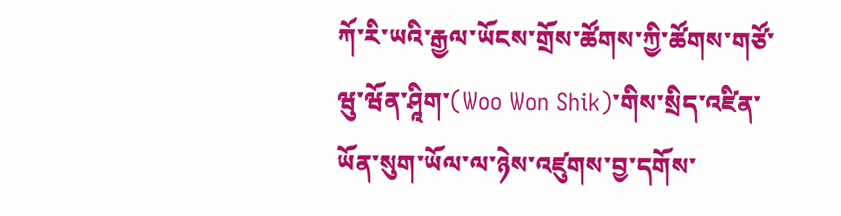ཀོ་རི་ཡའི་རྒྱལ་ཡོངས་གྲོས་ཚོགས་ཀྱི་ཚོགས་གཙོ་ཝུ་ཝོན་ཤཱིག་(Woo Won Shik)་གིས་སྲིད་འཛིན་ཡོན་སུག་ཡོལ་ལ་ཉེས་འཛུགས་བྱ་དགོས་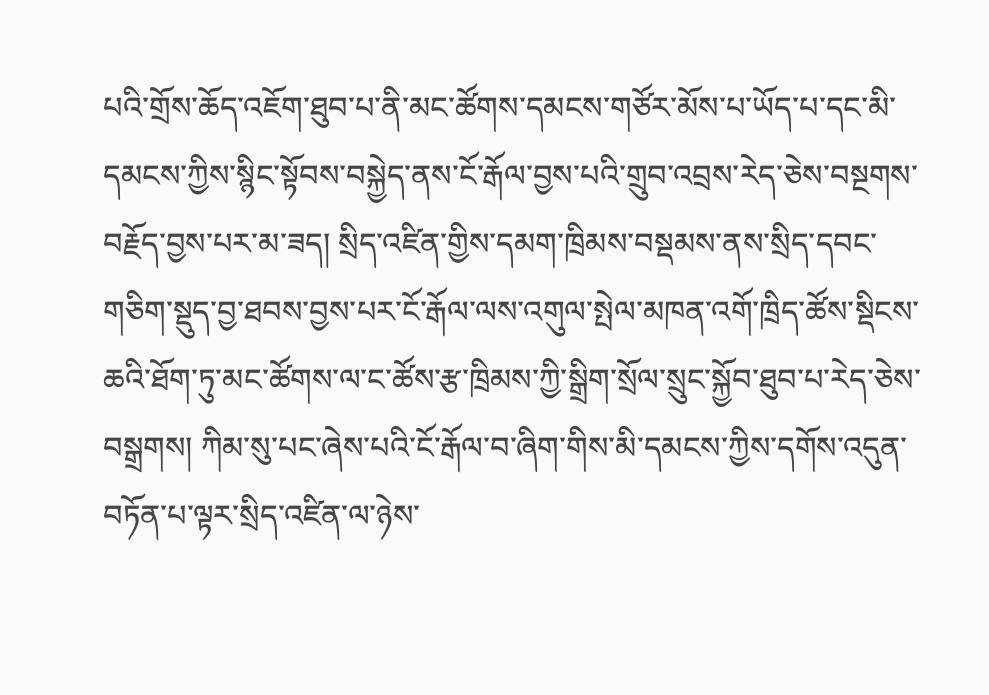པའི་གྲོས་ཆོད་འཇོག་ཐུབ་པ་ནི་མང་ཚོགས་དམངས་གཙོར་མོས་པ་ཡོད་པ་དང་མི་དམངས་ཀྱིས་སྙིང་སྟོབས་བསྐྱེད་ནས་ངོ་རྒོལ་བྱས་པའི་གྲུབ་འབྲས་རེད་ཅེས་བསྔགས་བརྗོད་བྱས་པར་མ་ཟད། སྲིད་འཛིན་གྱིས་དམག་ཁྲིམས་བསྡམས་ནས་སྲིད་དབང་གཅིག་སྡུད་བྱ་ཐབས་བྱས་པར་ངོ་རྒོལ་ལས་འགུལ་སྤེལ་མཁན་འགོ་ཁྲིད་ཚོས་སྡིངས་ཆའི་ཐོག་ཏུ་མང་ཚོགས་ལ་ང་ཚོས་རྩ་ཁྲིམས་ཀྱི་སྒྲིག་སྲོལ་སྲུང་སྐྱོབ་ཐུབ་པ་རེད་ཅེས་བསྒྲགས། ཀིམ་སུ་པང་ཞེས་པའི་ངོ་རྒོལ་བ་ཞིག་གིས་མི་དམངས་ཀྱིས་དགོས་འདུན་བཏོན་པ་ལྟར་སྲིད་འཛིན་ལ་ཉེས་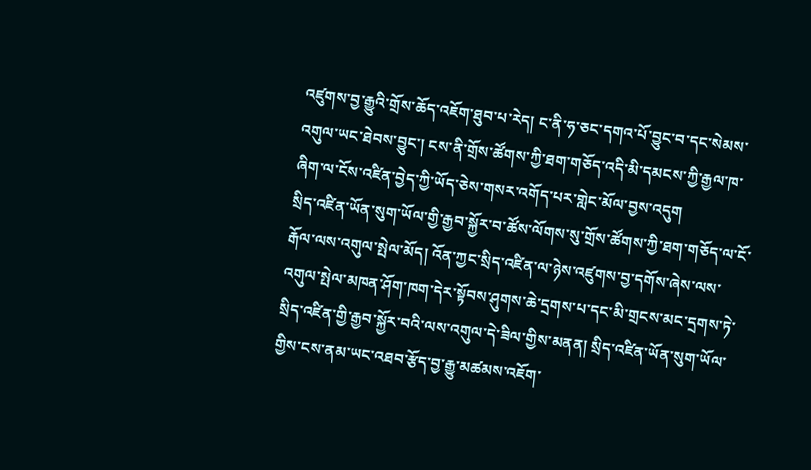འཛུགས་བྱ་རྒྱུའི་གྲོས་ཆོད་འཇོག་ཐུབ་པ་རེད། ང་ནི་ཧ་ཅང་དགའ་པོ་བྱུང་བ་དང་སེམས་འགུལ་ཡང་ཐེབས་བྱུང་། ངས་ནི་གྲོས་ཚོགས་ཀྱི་ཐག་གཅོད་འདི་མི་དམངས་ཀྱི་རྒྱལ་ཁ་ཞིག་ལ་ངོས་འཛིན་བྱེད་ཀྱི་ཡོད་ཅེས་གསར་འགོད་པར་གླེང་མོལ་བྱས་འདུག
སྲིད་འཛིན་ཡོན་སུག་ཡོལ་གྱི་རྒྱབ་སྐྱོར་བ་ཚོས་ལོགས་སུ་གྲོས་ཚོགས་ཀྱི་ཐག་གཅོད་ལ་ངོ་རྒོལ་ལས་འགུལ་སྤེལ་མོད། འོན་ཀྱང་སྲིད་འཛིན་ལ་ཉེས་འཛུགས་བྱ་དགོས་ཞེས་ལས་འགུལ་སྤེལ་མཁན་ཤོག་ཁག་དེར་སྟོབས་ཤུགས་ཆེ་དྲགས་པ་དང་མི་གྲངས་མང་དྲགས་ཏེ་སྲིད་འཛིན་གྱི་རྒྱབ་སྐྱོར་བའི་ལས་འགུལ་དེ་ཟིལ་གྱིས་མནན། སྲིད་འཛིན་ཡོན་སུག་ཡོལ་གྱིས་ངས་ནམ་ཡང་འཐབ་རྩོད་བྱ་རྒྱུ་མཚམས་འཇོག་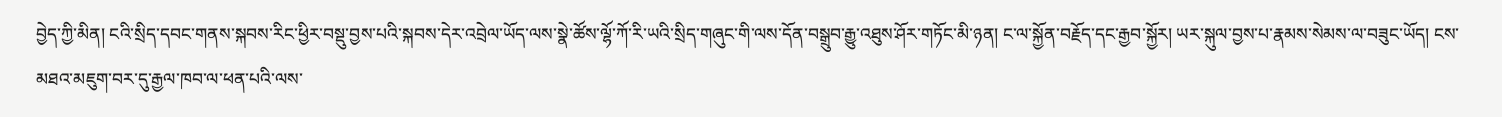བྱེད་ཀྱི་མིན། ངའི་སྲིད་དབང་གནས་སྐབས་རིང་ཕྱིར་བསྡུ་བྱས་པའི་སྐབས་དེར་འབྲེལ་ཡོད་ལས་སྣེ་ཚོས་ལྷོ་ཀོ་རི་ཡའི་སྲིད་གཞུང་གི་ལས་དོན་བསྒྲུབ་རྒྱུ་འཐུས་ཤོར་གཏོང་མི་ཉན། ང་ལ་སྐྱོན་བརྗོད་དང་རྒྱབ་སྐྱོར། ཡར་སྐུལ་བྱས་པ་རྣམས་སེམས་ལ་བཟུང་ཡོད། ངས་མཐའ་མཇུག་བར་དུ་རྒྱལ་ཁབ་ལ་ཕན་པའི་ལས་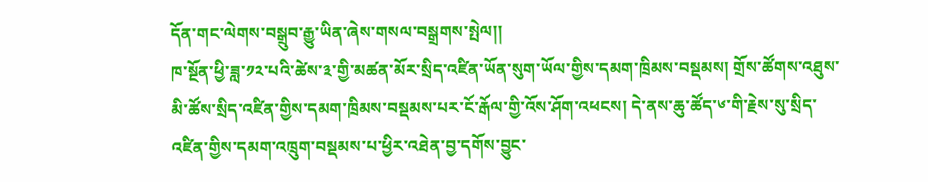དོན་གང་ལེགས་བསྒྲུབ་རྒྱུ་ཡིན་ཞེས་གསལ་བསྒྲགས་སྤེལ།།
ཁ་སྔོན་ཕྱི་ཟླ་༡༢་པའི་ཚེས་༣་གྱི་མཚན་མོར་སྲིད་འཛིན་ཡོན་སུག་ཡོལ་གྱིས་དམག་ཁྲིམས་བསྡམས། གྲོས་ཚོགས་འཐུས་མི་ཚོས་སྲིད་འཛིན་གྱིས་དམག་ཁྲིམས་བསྡམས་པར་ངོ་རྒོལ་གྱི་འོས་ཤོག་འཕངས། དེ་ནས་ཆུ་ཚོད་༦་གི་རྗེས་སུ་སྲིད་འཛིན་གྱིས་དམག་འཁྲུག་བསྡམས་པ་ཕྱིར་འཐེན་བྱ་དགོས་བྱུང་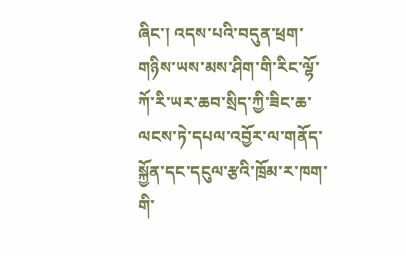ཞིང་། འདས་པའི་བདུན་ཕྲག་གཉིས་ཡས་མས་ཤིག་གི་རིང་ལྷོ་ཀོ་རི་ཡར་ཆབ་སྲིད་ཀྱི་ཟིང་ཆ་ལངས་ཏེ་དཔལ་འབྱོར་ལ་གནོད་སྐྱོན་དང་དངུལ་རྩའི་ཁྲོམ་ར་ཁག་གི་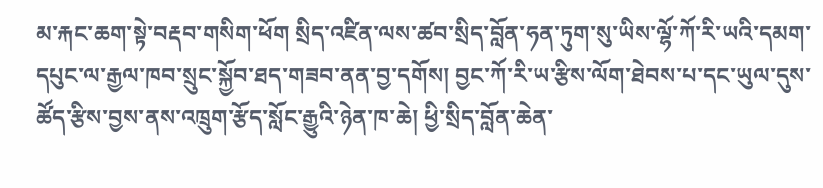མ་རྐང་ཆག་སྟེ་བརྡབ་གསིག་ཕོག སྲིད་འཛིན་ལས་ཚབ་སྲིད་བློན་ཧན་ཏུག་སུ་ཡིས་ལྷོ་ཀོ་རི་ཡའི་དམག་དཔུང་ལ་རྒྱལ་ཁབ་སྲུང་སྐྱོབ་ཐད་གཟབ་ནན་བྱ་དགོས། བྱང་ཀོ་རི་ཡ་རྩིས་ལོག་ཐེབས་པ་དང་ཡུལ་དུས་ཚོད་རྩིས་བྱས་ནས་འཁྲུག་རྩོད་སློང་རྒྱུའི་ཉེན་ཁ་ཆེ། ཕྱི་སྲིད་བློན་ཆེན་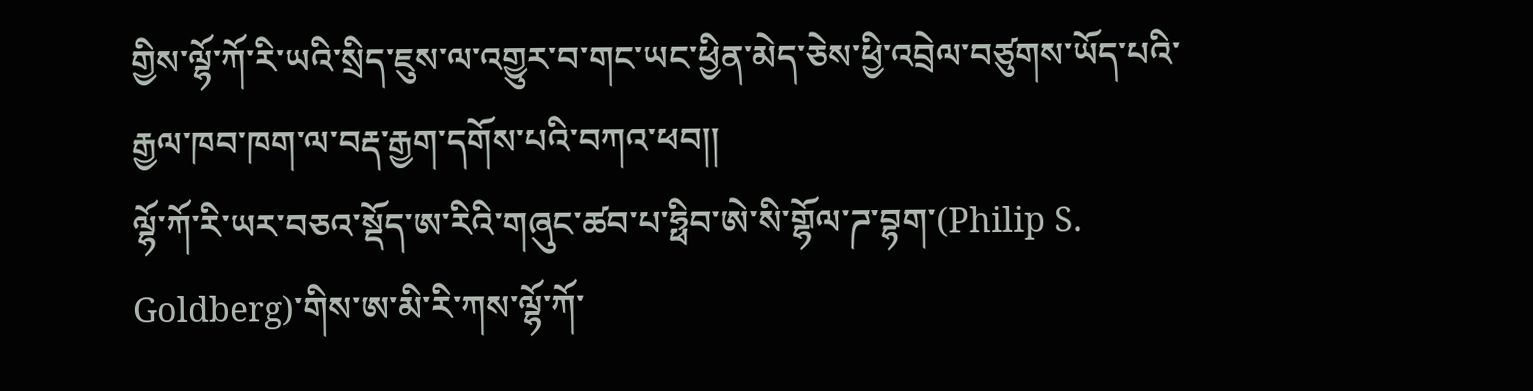གྱིས་ལྷོ་ཀོ་རི་ཡའི་སྲིད་ཇུས་ལ་འགྱུར་བ་གང་ཡང་ཕྱིན་མེད་ཅེས་ཕྱི་འབྲེལ་བཙུགས་ཡོད་པའི་རྒྱལ་ཁབ་ཁག་ལ་བརྡ་རྒྱག་དགོས་པའི་བཀའ་ཕབ།།
ལྷོ་ཀོ་རི་ཡར་བཅའ་སྡོད་ཨ་རིའི་གཞུང་ཚབ་པ་ཧྥིབ་ཨེ་སི་གྷོལ་ཌ་བྷག་(Philip S. Goldberg)་གིས་ཨ་མི་རི་ཀས་ལྷོ་ཀོ་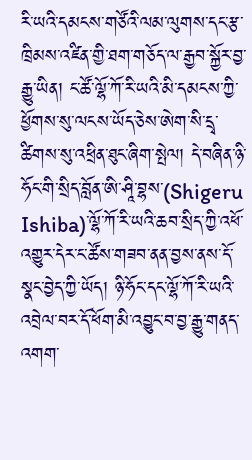རི་ཡའི་དམངས་གཙོའི་ལམ་ལུགས་དང་རྩ་ཁྲིམས་འཛིན་གྱི་ཐག་གཅོད་ལ་རྒྱབ་སྐྱོར་བྱ་རྒྱུ་ཡིན། ང་ཚོ་ལྷོ་ཀོ་རི་ཡའི་མི་དམངས་ཀྱི་ཕྱོགས་སུ་ལངས་ཡོད་ཅེས་ཨེག་སི་དྲྭ་ཚིགས་སུ་འཕྲིན་ཐུང་ཞིག་སྤེལ། དེ་བཞིན་ཉི་ཧོང་གི་སྲིད་བློན་ཨི་ཤཱི་བྷས་(Shigeru Ishiba)་ལྷོ་ཀོ་རི་ཡའི་ཆབ་སྲིད་ཀྱི་འཕོ་འགྱུར་དེར་ང་ཚོས་གཟབ་ནན་བྱས་ནས་དོ་སྣང་བྱེད་ཀྱི་ཡོད། ཉི་ཧོང་དང་ལྷོ་ཀོ་རི་ཡའི་འབྲེལ་བར་དོ་ཕོག་མི་འབྱུང་བ་བྱ་རྒྱུ་གནད་འགག་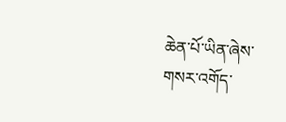ཆེན་པོ་ཡིན་ཞེས་གསར་འགོད་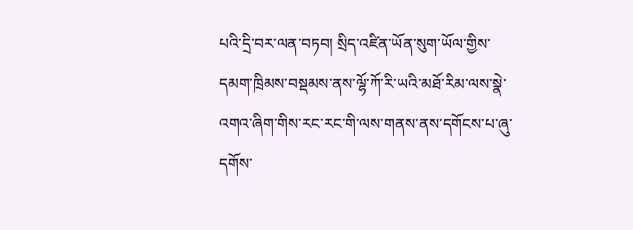པའི་དྲི་བར་ལན་བཏབ། སྲིད་འཛིན་ཡོན་སུག་ཡོལ་གྱིས་དམག་ཁྲིམས་བསྡམས་ནས་ལྷོ་ཀོ་རི་ཡའི་མཐོ་རིམ་ལས་སྣེ་འགའ་ཞིག་གིས་རང་རང་གི་ལས་གནས་ནས་དགོངས་པ་ཞུ་དགོས་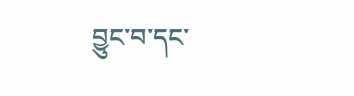བྱུང་བ་དང་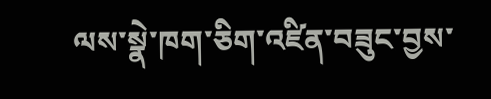ལས་སྣེ་ཁག་ཅིག་འཛིན་བཟུང་བྱས་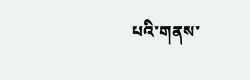པའི་གནས་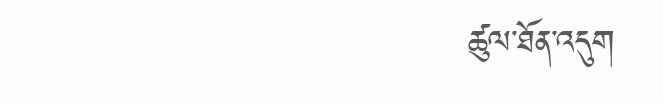ཚུལ་ཐོན་འདུག